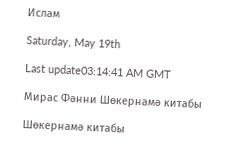Ислам

Saturday, May 19th

Last update03:14:41 AM GMT

Мирас Фәнни Шөкернамә китабы

Шөкернамә китабы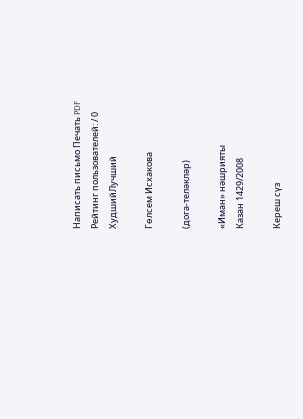Написать письмо Печать PDF
Рейтинг пользователей: / 0
ХудшийЛучший

Гөлсем Исхакова

(дога-теләкләр)

«Иман» нәшрияты
Казан 1429/2008

Кереш сүз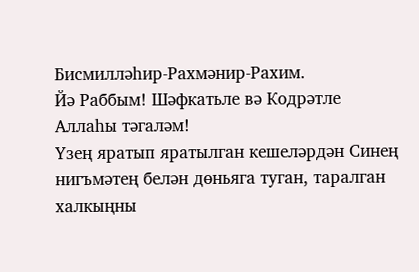Бисмилләһир-Рахмәнир-Рахим.
Йә Раббым! Шәфкатьле вә Кодрәтле Аллаһы тәгаләм!
Үзең яратып яратылган кешеләрдән Синең нигъмәтең белән дөньяга туган, таралган халкыңны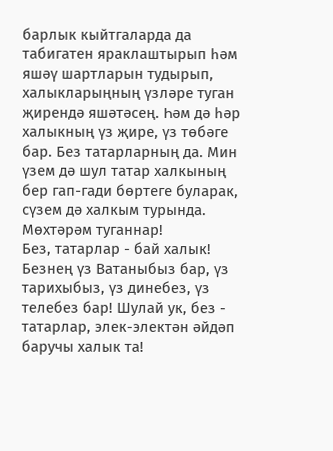барлык кыйтгаларда да табигатен яраклаштырып һәм яшәү шартларын тудырып, халыкларыңның үзләре туган җирендә яшәтәсең. Һәм дә һәр халыкның үз җире, үз төбәге бар. Без татарларның да. Мин үзем дә шул татар халкының бер гап-гади бөртеге буларак, сүзем дә халкым турында.
Мөхтәрәм туганнар!
Без, татарлар - бай халык!
Безнең үз Ватаныбыз бар, үз тарихыбыз, үз динебез, үз телебез бар! Шулай ук, без - татарлар, элек-электән әйдәп баручы халык та!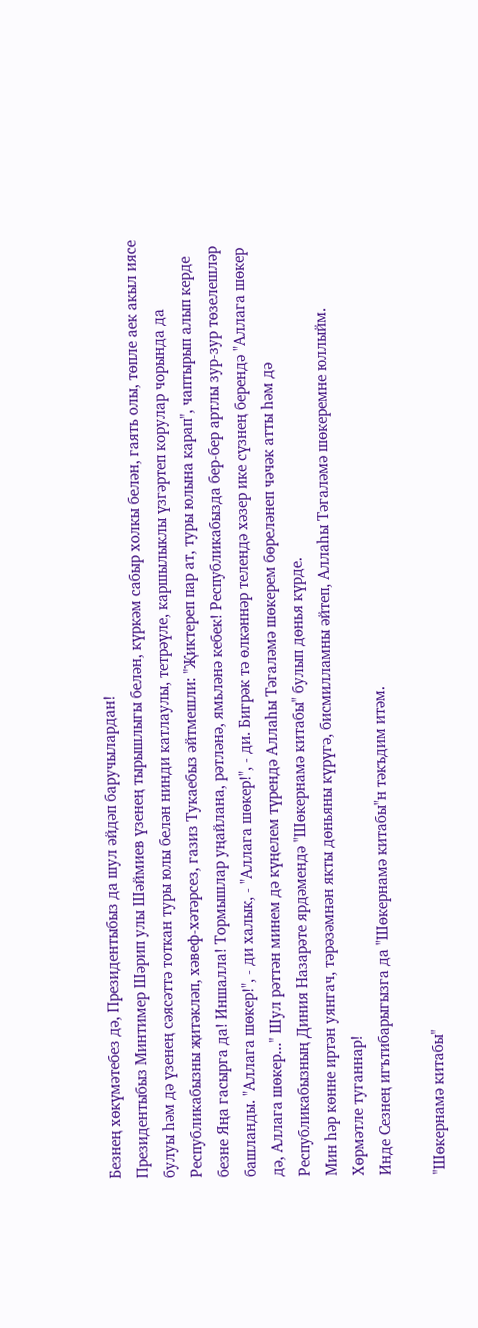Безнең хөкүмәтебез дә, Президентыбыз да шул әйдәп баручылардан!
Президентыбыз Минтимер Шәрип улы Шәймиев үзенең тырышлыгы белән, күркәм сабыр холкы белән, гаять олы, төпле аек акыл иясе булуы һәм дә үзенең сәясәттә тоткан туры юлы белән нинди катлаулы, тетрәүле, каршылыклы үзгәртеп корулар чорында да Республикабызны җитәкләп, хәвеф-хәтәрсез, газиз Тукаебыз әйтмешли: "Җиктереп пар ат, туры юлына карап", чаптырып алып керде безне Яңа гасырга да! Иншалла! Тормышлар уңайлана, рәтләнә, ямьләнә кебек! Республикабызда бер-бер артлы зур-зур төзелешләр башланды. "Аллага шөкер!", - ди халык, - "Аллага шөкер!", - ди. Бигрәк тә өлкәннәр телендә хәзер ике сүзнең берендә "Аллага шөкер дә, Аллага шөкер..." Шул рәттән минем дә күңелем түрендә Аллаһы Тәгаләмә шөкерем бөреләнеп чәчәк атты һәм дә Республикабызның Диния Назарәте ярдәмендә "Шөкернамә китабы" булып дөнья күрде.
Мин һәр көнне иртән уянгач, тәрәзәмнән якты дөньяны күрүгә, бисмилламны әйтеп, Аллаһы Тәгаләмә шөкеремне юллыйм.
Хөрмәтле туганнар!
Инде Сезнең игътибарыгызга да "Шөкернамә китабы"н тәкъдим итәм.

"Шөкернамә китабы"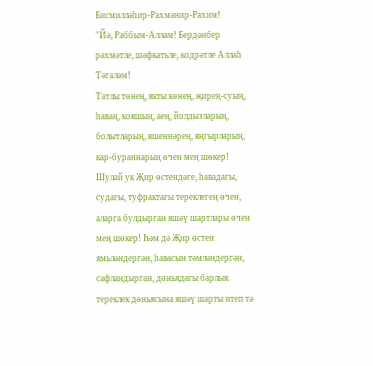Бисмилләһир-Рахмәнир-Рахим!
"Йә, Раббым-Аллам! Бердәнбер рәхмәтле, шәфкатьле, кодрәтле Аллаһ Тәгаләм!
Татлы төнең, якты көнең, җирең-суың, һаваң, кояшың, аең, йолдызларың, болытларың, яшеннәрең, яңгырларың, кар-бураннарың өчен мең шөкер! Шулай ук Җир өстендәге, һавадагы, судагы, туфрактагы тереклегең өчен, аларга булдырган яшәү шартлары өчен мең шөкер! Һәм дә Җир өстен ямьләндергән, һавасын тәмләндергән, сафландырган, дөньядагы барлык тереклек дөньясына яшәү шарты итеп тә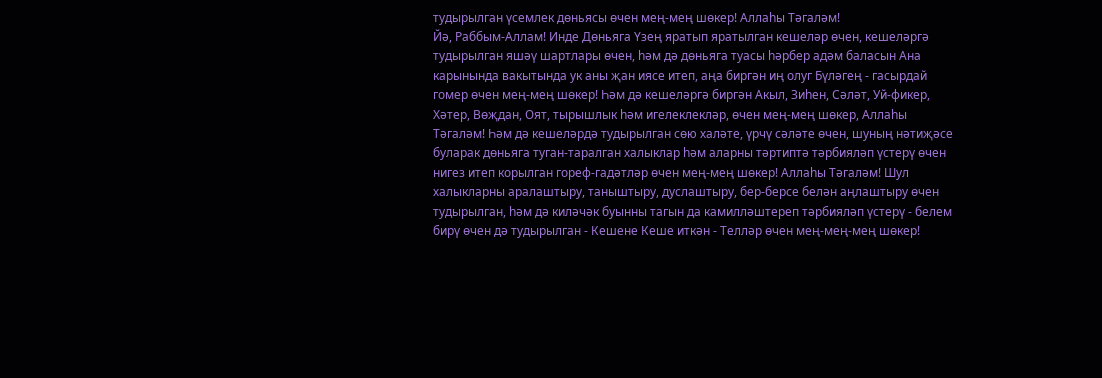тудырылган үсемлек дөньясы өчен мең-мең шөкер! Аллаһы Тәгаләм!
Йә, Раббым-Аллам! Инде Дөньяга Үзең яратып яратылган кешеләр өчен, кешеләргә тудырылган яшәү шартлары өчен, һәм дә дөньяга туасы һәрбер адәм баласын Ана карынында вакытында ук аны җан иясе итеп, аңа биргән иң олуг Бүләгең - гасырдай гомер өчен мең-мең шөкер! Һәм дә кешеләргә биргән Акыл, Зиһен, Сәләт, Уй-фикер, Хәтер, Вөҗдан, Оят, тырышлык һәм игелеклекләр, өчен мең-мең шөкер, Аллаһы Тәгаләм! Һәм дә кешеләрдә тудырылган сөю халәте, үрчү сәләте өчен, шуның нәтиҗәсе буларак дөньяга туган-таралган халыклар һәм аларны тәртиптә тәрбияләп үстерү өчен нигез итеп корылган гореф-гадәтләр өчен мең-мең шөкер! Аллаһы Тәгаләм! Шул халыкларны аралаштыру, таныштыру, дуслаштыру, бер-берсе белән аңлаштыру өчен тудырылган, һәм дә киләчәк буынны тагын да камилләштереп тәрбияләп үстерү - белем бирү өчен дә тудырылган - Кешене Кеше иткән - Телләр өчен мең-мең-мең шөкер!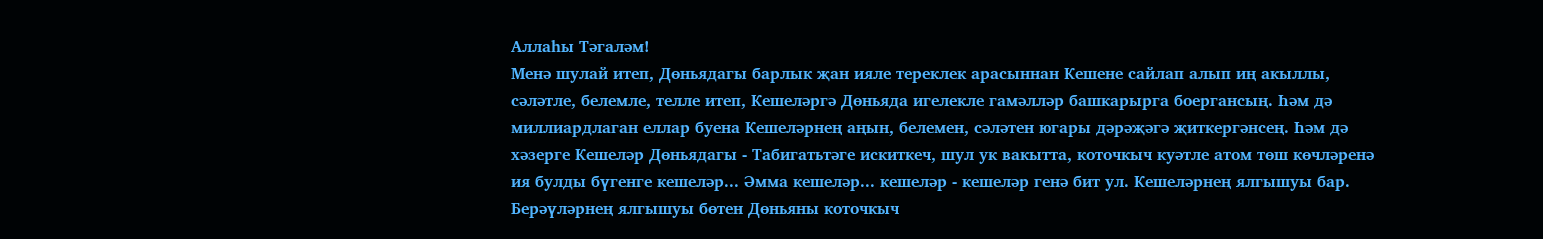Аллаһы Тәгаләм!
Менә шулай итеп, Дөньядагы барлык җан ияле тереклек арасыннан Кешене сайлап алып иң акыллы, сәләтле, белемле, телле итеп, Кешеләргә Дөньяда игелекле гамәлләр башкарырга боергансың. Һәм дә миллиардлаган еллар буена Кешеләрнең аңын, белемен, сәләтен югары дәрәҗәгә җиткергәнсең. Һәм дә хәзерге Кешеләр Дөньядагы - Табигатьтәге искиткеч, шул ук вакытта, коточкыч куәтле атом төш көчләренә ия булды бүгенге кешеләр... Әмма кешеләр... кешеләр - кешеләр генә бит ул. Кешеләрнең ялгышуы бар. Берәүләрнең ялгышуы бөтен Дөньяны коточкыч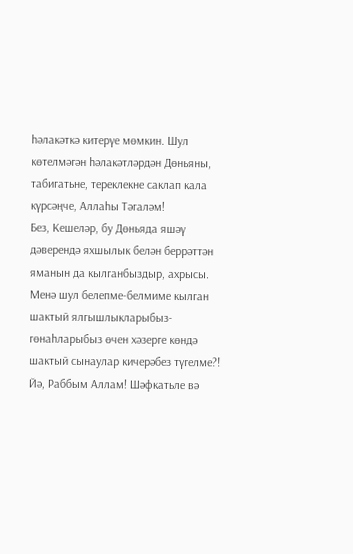һәлакәткә китерүе мөмкин. Шул көтелмәгән һәлакәтләрдән Дөньяны, табигатьне, тереклекне саклап кала күрсәңче, Аллаһы Тәгаләм!
Без, Кешеләр, бу Дөньяда яшәү дәверендә яхшылык белән беррәттән яманын да кылганбыздыр, ахрысы. Менә шул белепме-белмиме кылган шактый ялгышлыкларыбыз-гөнаһларыбыз өчен хәзерге көндә шактый сынаулар кичерәбез түгелме?!
Йә, Раббым Аллам! Шәфкатьле вә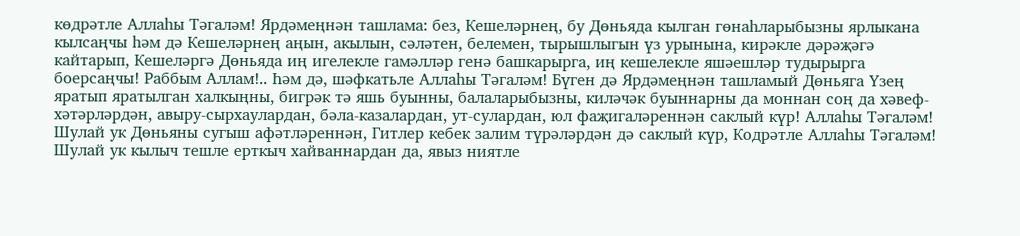көдрәтле Аллаһы Тәгаләм! Ярдәмеңнән ташлама: без, Кешеләрнең, бу Дөньяда кылган гөнаһларыбызны ярлыкана кылсаңчы һәм дә Кешеләрнең аңын, акылын, сәләтен, белемен, тырышлыгын үз урынына, кирәкле дәрәҗәгә кайтарып, Кешеләргә Дөньяда иң игелекле гамәлләр генә башкарырга, иң кешелекле яшәешләр тудырырга боерсаңчы! Раббым Аллам!.. Һәм дә, шәфкатьле Аллаһы Тәгаләм! Бүген дә Ярдәмеңнән ташламый Дөньяга Үзең яратып яратылган халкыңны, бигрәк тә яшь буынны, балаларыбызны, киләчәк буыннарны да моннан соң да хәвеф-хәтәрләрдән, авыру-сырхаулардан, бәла-казалардан, ут-сулардан, юл фаҗигаләреннән саклый күр! Аллаһы Тәгаләм! Шулай ук Дөньяны сугыш афәтләреннән, Гитлер кебек залим түрәләрдән дә саклый күр, Кодрәтле Аллаһы Тәгаләм!
Шулай ук кылыч тешле ерткыч хайваннардан да, явыз ниятле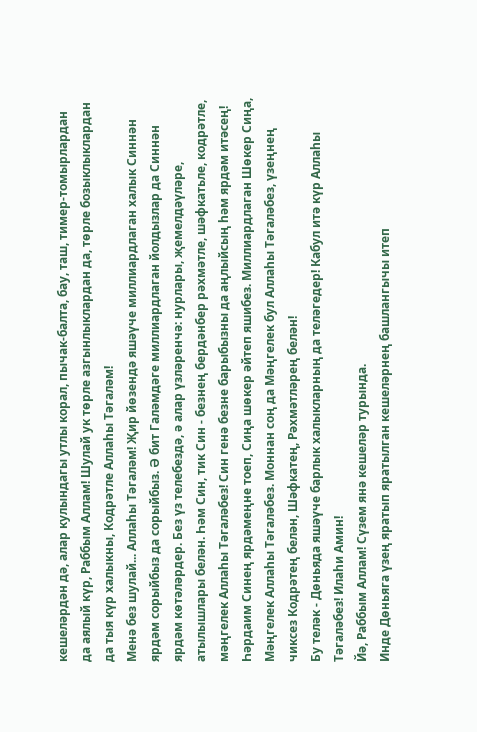кешеләрдән дә, алар кулындагы утлы корал, пычак-балта, бау, таш, тимер-томырлардан да аялый күр, Раббым Аллам! Шулай ук төрле азгынлыклардан да, төрле бозыклыклардан да тыя күр халыкны, Кодрәтле Аллаһы Тәгаләм!
Менә без шулай... Аллаһы Тәгаләм! Җир йөзендә яшәүче миллиардлаган халык Синнән ярдәм сорыйбыз да сорыйбыз. Ә бит Галәмдәге миллиардлаган йолдызлар да Синнән ярдәм көтәләрдер. Без үз телебездә, ә алар үзләренчә: нурлары, җемелдәүләре, атылышлары белән. Һәм Син, тик Син - безнең бердәнбер рәхмәтле, шәфкатьле, кодрәтле, мәңгелек Аллаһы Тәгаләбез! Син генә безне барыбызны да аңлыйсың һәм ярдәм итәсең! Һәрдаим Синең ярдәмеңне тоеп, Сиңа шөкер әйтеп яшибез. Миллиардлаган Шөкер Сиңа, Мәңгелек Аллаһы Тәгаләбез. Моннан соң да Мәңгелек бул Аллаһы Тәгаләбез, үзеңнең чиксез Кодрәтең белән, Шәфкатең, Рәхмәтләрең белән!
Бу теләк - Дөньяда яшәүче барлык халыкларның да теләгедер! Кабул итә күр Аллаһы Тәгаләбез! Илаһи Амин!
Йә, Раббым Аллам! Сүзем янә кешеләр турында.
Инде Дөньяга үзең яратып яратылган кешеләрнең башлангычы итеп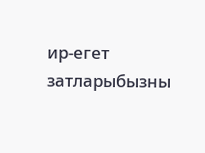ир-егет затларыбызны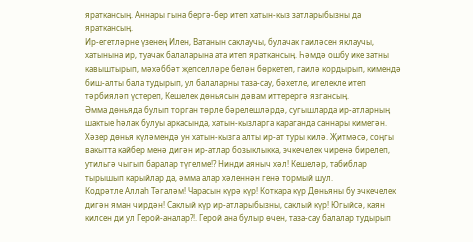яраткансың. Аннары гына бергә-бер итеп хатын-кыз затларыбызны да яраткансың.
Ир-егетләрне үзенең Илен, Ватанын саклаучы, булачак гаиләсен яклаучы, хатынына ир, туачак балаларына ата итеп яраткансың. Һәмдә ошбу ике затны кавыштырып, мәхәббәт җепселләре белән бөркетеп, гаилә кордырып, кимендә биш-алты бала тудырып, ул балаларны таза-сау, бәхетле, игелекле итеп тәрбияләп үстереп, Кешелек дөньясын дәвам иттерергә язгансың.
Әмма дөньяда булып торган төрле бәрелешләрдә, сугышларда ир-атларның шактые һәлак булуы аркасында, хатын-кызларга караганда саннары кимегән. Хәзер дөнья күләмендә ун хатын-кызга алты ир-ат туры килә. Җитмәсә, соңгы вакытта кайбер менә дигән ир-атлар бозыклыкка, эчкечелек чиренә бирелеп, утильгә чыгып баралар түгелме!? Нинди аяныч хәл! Кешеләр, табиблар тырышып карыйлар да, әмма алар хәленнән генә тормый шул.
Кодрәтле Аллаһ Тәгаләм! Чарасын күрә күр! Коткара күр Дөньяны бу эчкечелек дигән яман чирдән! Саклый күр ир-атларыбызны, саклый күр! Югыйсә, каян килсен ди ул Герой-аналар?!. Герой ана булыр өчен, таза-сау балалар тудырып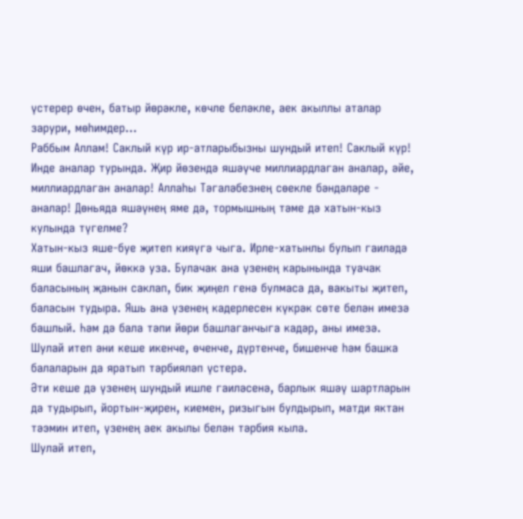үстерер өчен, батыр йөрәкле, көчле беләкле, аек акыллы аталар зарури, мөһимдер...
Раббым Аллам! Саклый күр ир-атларыбызны шундый итеп! Саклый күр!
Инде аналар турында. Җир йөзендә яшәүче миллиардлаган аналар, әйе, миллиардлаган аналар! Аллаһы Тәгаләбезнең сөекле бәндәләре - аналар! Дөньяда яшәүнең яме дә, тормышның тәме дә хатын-кыз кулында түгелме?
Хатын-кыз яше-буе җитеп кияүгә чыга. Ирле-хатынлы булып гаиләдә яши башлагач, йөккә уза. Булачак ана үзенең карынында туачак баласының җанын саклап, бик җиңел генә булмаса да, вакыты җитеп, баласын тудыра. Яшь ана үзенең кадерлесен күкрәк сөте белән имезә башлый. Һәм дә бала тәпи йөри башлаганчыга кадәр, аны имезә. Шулай итеп әни кеше икенче, өченче, дүртенче, бишенче һәм башка балаларын да яратып тәрбияләп үстерә.
Әти кеше дә үзенең шундый ишле гаиләсенә, барлык яшәү шартларын да тудырып, йортын-җирен, киемен, ризыгын булдырып, матди яктан тәэмин итеп, үзенең аек акылы белән тәрбия кыла.
Шулай итеп,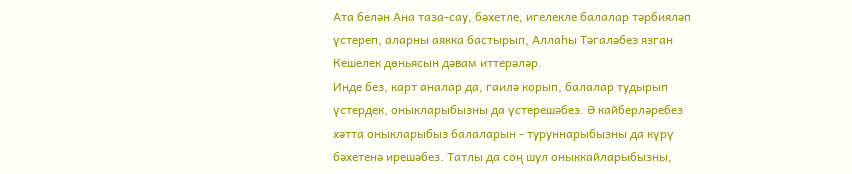Ата белән Ана таза-сау, бәхетле, игелекле балалар тәрбияләп үстереп, аларны аякка бастырып, Аллаһы Тәгаләбез язган Кешелек дөньясын дәвам иттерәләр.
Инде без, карт аналар да, гаилә корып, балалар тудырып үстердек, оныкларыбызны да үстерешәбез. Ә кайберләребез хәтта оныкларыбыз балаларын - туруннарыбызны да күрү бәхетенә ирешәбез. Татлы да соң шул оныккайларыбызны,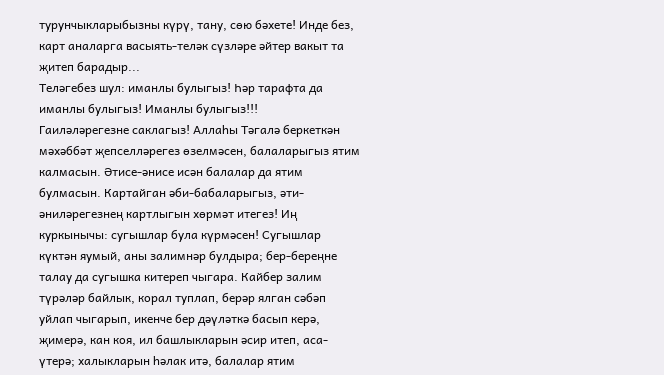турунчыкларыбызны күрү, тану, сөю бәхете! Инде без, карт аналарга васыять-теләк сүзләре әйтер вакыт та җитеп барадыр...
Теләгебез шул: иманлы булыгыз! Һәр тарафта да иманлы булыгыз! Иманлы булыгыз!!!
Гаиләләрегезне саклагыз! Аллаһы Тәгалә беркеткән мәхәббәт җепселләрегез өзелмәсен, балаларыгыз ятим калмасын. Әтисе-әнисе исән балалар да ятим булмасын. Картайган әби-бабаларыгыз, әти-әниләрегезнең картлыгын хөрмәт итегез! Иң куркынычы: сугышлар була күрмәсен! Сугышлар күктән яумый, аны залимнәр булдыра; бер-береңне талау да сугышка китереп чыгара. Кайбер залим түрәләр байлык, корал туплап, берәр ялган сәбәп уйлап чыгарып, икенче бер дәүләткә басып керә, җимерә, кан коя, ил башлыкларын әсир итеп, аса-үтерә; халыкларын һәлак итә, балалар ятим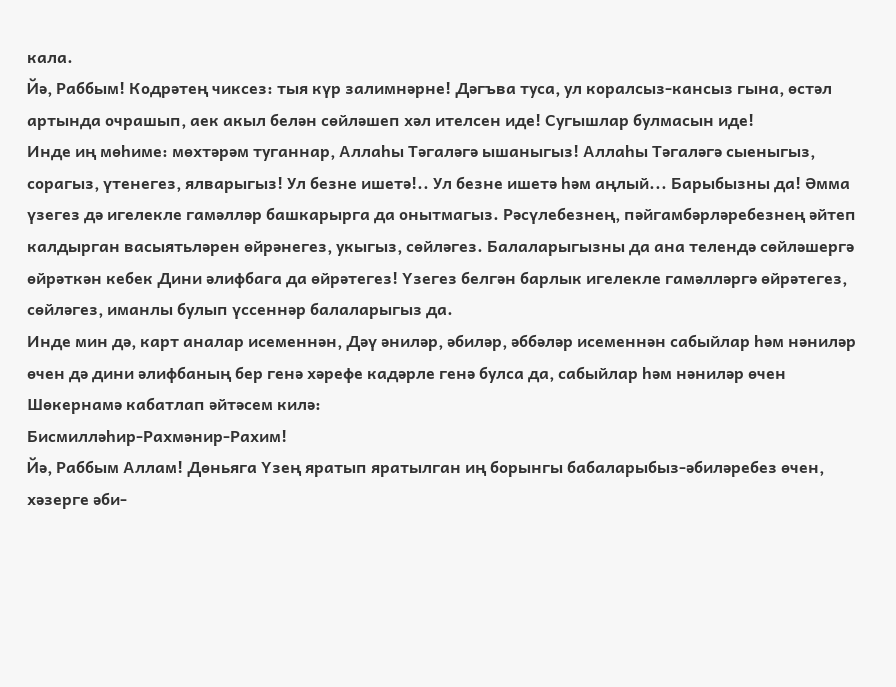кала.
Йә, Раббым! Кодрәтең чиксез: тыя күр залимнәрне! Дәгъва туса, ул коралсыз-кансыз гына, өстәл артында очрашып, аек акыл белән сөйләшеп хәл ителсен иде! Сугышлар булмасын иде!
Инде иң мөһиме: мөхтәрәм туганнар, Аллаһы Тәгаләгә ышаныгыз! Аллаһы Тәгаләгә сыеныгыз, сорагыз, үтенегез, ялварыгыз! Ул безне ишетә!.. Ул безне ишетә һәм аңлый... Барыбызны да! Әмма үзегез дә игелекле гамәлләр башкарырга да онытмагыз. Рәсүлебезнең, пәйгамбәрләребезнең әйтеп калдырган васыятьләрен өйрәнегез, укыгыз, сөйләгез. Балаларыгызны да ана телендә сөйләшергә өйрәткән кебек Дини әлифбага да өйрәтегез! Үзегез белгән барлык игелекле гамәлләргә өйрәтегез, сөйләгез, иманлы булып үссеннәр балаларыгыз да.
Инде мин дә, карт аналар исеменнән, Дәү әниләр, әбиләр, әббәләр исеменнән сабыйлар һәм нәниләр өчен дә дини әлифбаның бер генә хәрефе кадәрле генә булса да, сабыйлар һәм нәниләр өчен Шөкернамә кабатлап әйтәсем килә:
Бисмилләһир-Рахмәнир-Рахим!
Йә, Раббым Аллам! Дөньяга Үзең яратып яратылган иң борынгы бабаларыбыз-әбиләребез өчен, хәзерге әби-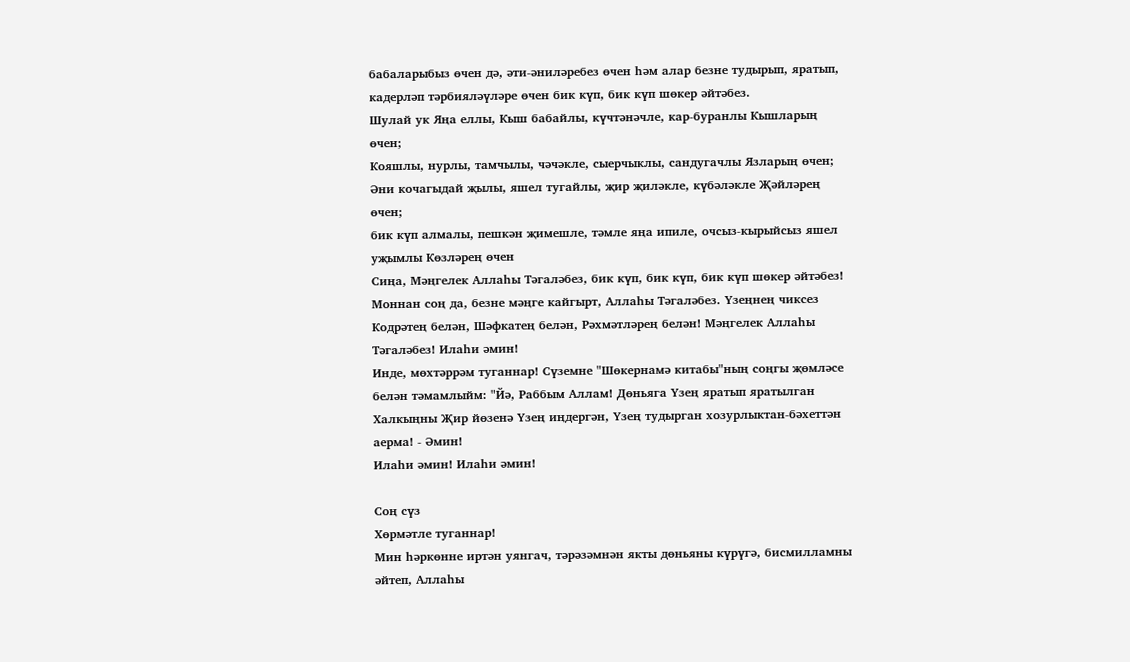бабаларыбыз өчен дә, әти-әниләребез өчен һәм алар безне тудырып, яратып, кадерләп тәрбияләүләре өчен бик күп, бик күп шөкер әйтәбез.
Шулай ук Яңа еллы, Кыш бабайлы, күчтәнәчле, кар-буранлы Кышларың өчен;
Кояшлы, нурлы, тамчылы, чәчәкле, сыерчыклы, сандугачлы Язларың өчен;
Әни кочагыдай җылы, яшел тугайлы, җир җиләкле, күбәләкле Җәйләрең өчен;
бик күп алмалы, пешкән җимешле, тәмле яңа ипиле, очсыз-кырыйсыз яшел уҗымлы Көзләрең өчен
Сиңа, Мәңгелек Аллаһы Тәгаләбез, бик күп, бик күп, бик күп шөкер әйтәбез!
Моннан соң да, безне мәңге кайгырт, Аллаһы Тәгаләбез. Үзеңнең чиксез Кодрәтең белән, Шәфкатең белән, Рәхмәтләрең белән! Мәңгелек Аллаһы Тәгаләбез! Илаһи әмин!
Инде, мөхтәррәм туганнар! Сүземне "Шөкернамә китабы"ның соңгы җөмләсе белән тәмамлыйм: "Йә, Раббым Аллам! Дөньяга Үзең яратып яратылган Халкыңны Җир йөзенә Үзең иңдергән, Үзең тудырган хозурлыктан-бәхеттән аерма! - Әмин!
Илаһи әмин! Илаһи әмин!

Соң сүз
Хөрмәтле туганнар!
Мин һәркөнне иртән уянгач, тәрәзәмнән якты дөньяны күрүгә, бисмилламны әйтеп, Аллаһы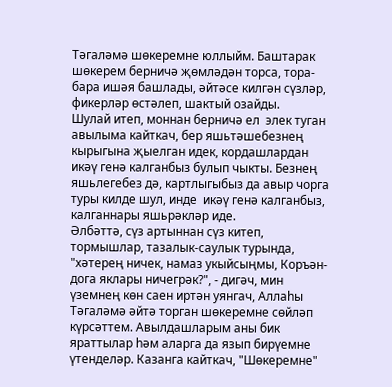Тәгаләмә шөкеремне юллыйм. Баштарак шөкерем берничә җөмләдән торса, тора-бара ишәя башлады, әйтәсе килгән сүзләр, фикерләр өстәлеп, шактый озайды.
Шулай итеп, моннан берничә ел  элек туган авылыма кайткач, бер яшьтәшебезнең кырыгына җыелган идек, кордашлардан икәү генә калганбыз булып чыкты. Безнең яшьлегебез дә, картлыгыбыз да авыр чорга туры килде шул, инде  икәү генә калганбыз, калганнары яшьрәкләр иде.
Әлбәттә, сүз артыннан сүз китеп, тормышлар, тазалык-саулык турында, "хәтерең ничек, намаз укыйсыңмы, Коръән-дога яклары ничегрәк?", - дигәч, мин үземнең көн саен иртән уянгач, Аллаһы Тәгаләмә әйтә торган шөкеремне сөйләп күрсәттем. Авылдашларым аны бик яраттылар һәм аларга да язып бирүемне үтенделәр. Казанга кайткач, "Шөкеремне"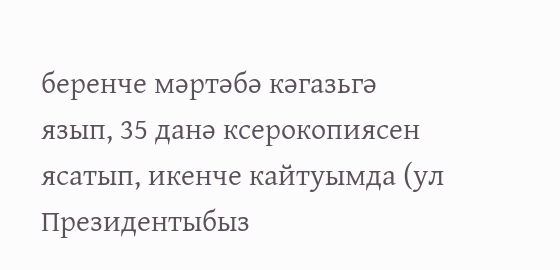беренче мәртәбә кәгазьгә язып, 35 данә ксерокопиясен ясатып, икенче кайтуымда (ул Президентыбыз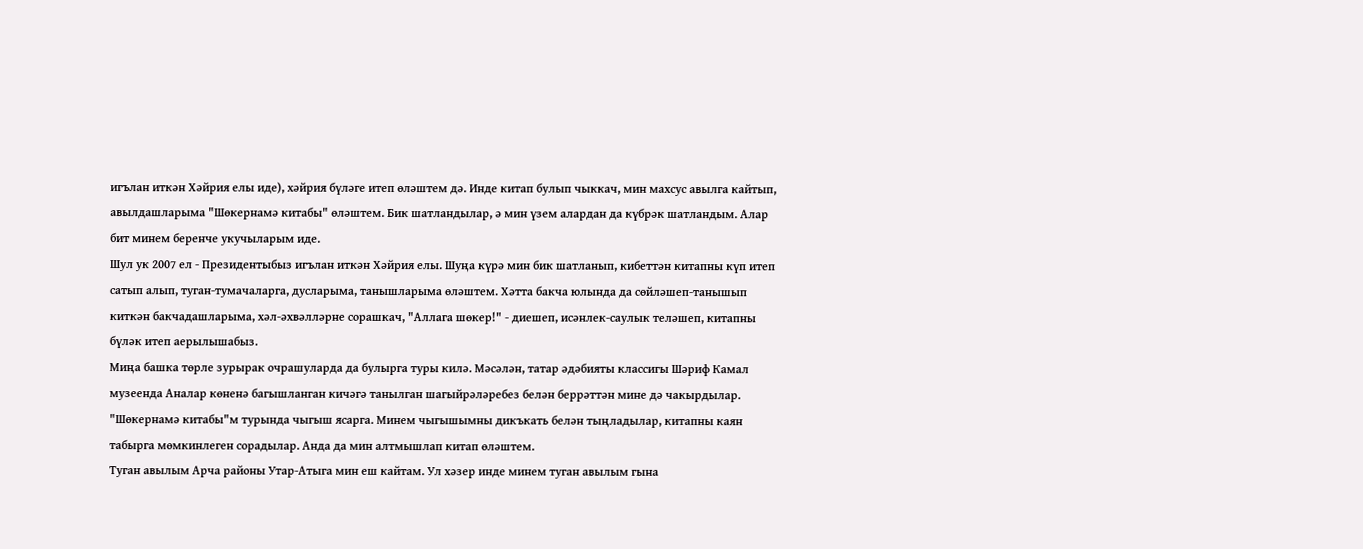игълан иткән Хәйрия елы иде), хәйрия бүләге итеп өләштем дә. Инде китап булып чыккач, мин махсус авылга кайтып, авылдашларыма "Шөкернамә китабы" өләштем. Бик шатландылар, ә мин үзем алардан да күбрәк шатландым. Алар бит минем беренче укучыларым иде.
Шул ук 2007 ел - Президентыбыз игълан иткән Хәйрия елы. Шуңа күрә мин бик шатланып, кибеттән китапны күп итеп сатып алып, туган-тумачаларга, дусларыма, танышларыма өләштем. Хәтта бакча юлында да сөйләшеп-танышып киткән бакчадашларыма, хәл-әхвәлләрне сорашкач, "Аллага шөкер!" - диешеп, исәнлек-саулык теләшеп, китапны бүләк итеп аерылышабыз.
Миңа башка төрле зурырак очрашуларда да булырга туры килә. Мәсәлән, татар әдәбияты классигы Шәриф Камал музеенда Аналар көненә багышланган кичәгә танылган шагыйрәләребез белән беррәттән мине дә чакырдылар. "Шөкернамә китабы"м турында чыгыш ясарга. Минем чыгышымны дикъкать белән тыңладылар, китапны каян табырга мөмкинлеген сорадылар. Анда да мин алтмышлап китап өләштем.
Туган авылым Арча районы Утар-Атыга мин еш кайтам. Ул хәзер инде минем туган авылым гына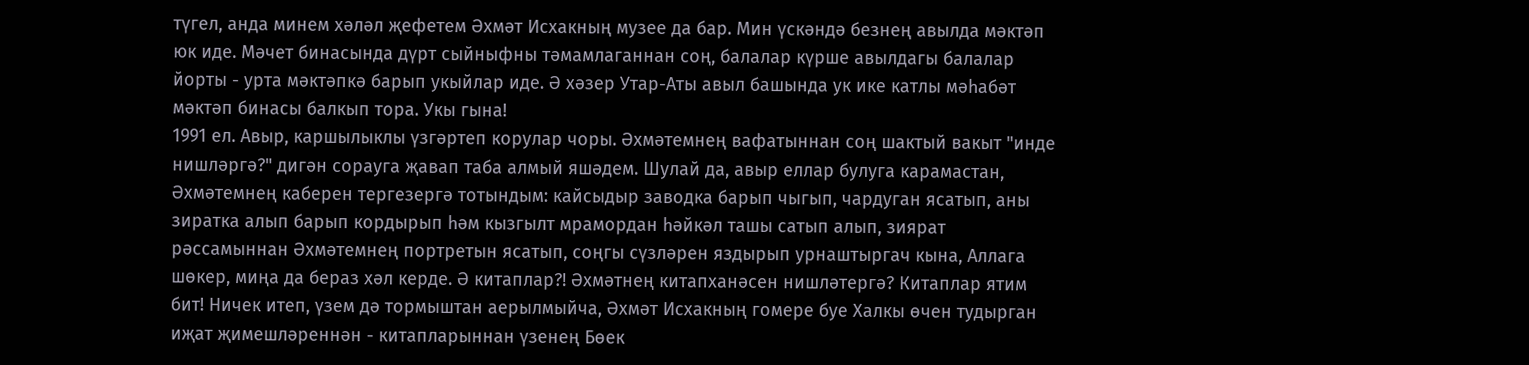түгел, анда минем хәләл җефетем Әхмәт Исхакның музее да бар. Мин үскәндә безнең авылда мәктәп юк иде. Мәчет бинасында дүрт сыйныфны тәмамлаганнан соң, балалар күрше авылдагы балалар йорты - урта мәктәпкә барып укыйлар иде. Ә хәзер Утар-Аты авыл башында ук ике катлы мәһабәт мәктәп бинасы балкып тора. Укы гына!
1991 ел. Авыр, каршылыклы үзгәртеп корулар чоры. Әхмәтемнең вафатыннан соң шактый вакыт "инде нишләргә?" дигән сорауга җавап таба алмый яшәдем. Шулай да, авыр еллар булуга карамастан, Әхмәтемнең каберен тергезергә тотындым: кайсыдыр заводка барып чыгып, чардуган ясатып, аны зиратка алып барып кордырып һәм кызгылт мрамордан һәйкәл ташы сатып алып, зиярат рәссамыннан Әхмәтемнең портретын ясатып, соңгы сүзләрен яздырып урнаштыргач кына, Аллага шөкер, миңа да бераз хәл керде. Ә китаплар?! Әхмәтнең китапханәсен нишләтергә? Китаплар ятим бит! Ничек итеп, үзем дә тормыштан аерылмыйча, Әхмәт Исхакның гомере буе Халкы өчен тудырган иҗат җимешләреннән - китапларыннан үзенең Бөек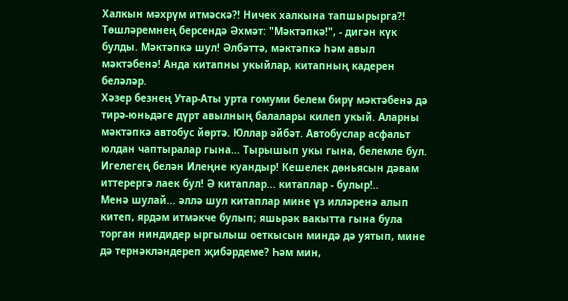Халкын мәхрүм итмәскә?! Ничек халкына тапшырырга?! Төшләремнең берсендә Әхмәт: "Мәктәпкә!", - дигән күк булды. Мәктәпкә шул! Әлбәттә, мәктәпкә һәм авыл мәктәбенә! Анда китапны укыйлар, китапның кадерен беләләр.
Хәзер безнең Утар-Аты урта гомуми белем бирү мәктәбенә дә тирә-юньдәге дүрт авылның балалары килеп укый. Аларны мәктәпкә автобус йөртә. Юллар әйбәт. Автобуслар асфальт юлдан чаптыралар гына... Тырышып укы гына, белемле бул. Игелегең белән Илеңне куандыр! Кешелек дөньясын дәвам иттерергә лаек бул! Ә китаплар... китаплар - булыр!..
Менә шулай... әллә шул китаплар мине үз илләренә алып китеп, ярдәм итмәкче булып; яшьрәк вакытта гына була торган ниндидер ыргылыш оеткысын миндә дә уятып, мине дә тернәкләндереп җибәрдеме? Һәм мин,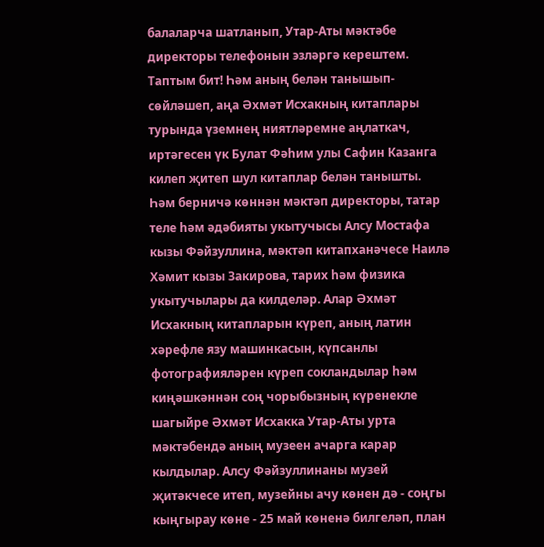балаларча шатланып, Утар-Аты мәктәбе директоры телефонын эзләргә керештем. Таптым бит! Һәм аның белән танышып-сөйләшеп, аңа Әхмәт Исхакның китаплары турында үземнең ниятләремне аңлаткач, иртәгесен үк Булат Фәһим улы Сафин Казанга килеп җитеп шул китаплар белән танышты. Һәм берничә көннән мәктәп директоры, татар теле һәм әдәбияты укытучысы Алсу Мостафа кызы Фәйзуллина, мәктәп китапханәчесе Наилә Хәмит кызы Закирова, тарих һәм физика укытучылары да килделәр. Алар Әхмәт Исхакның китапларын күреп, аның латин хәрефле язу машинкасын, күпсанлы фотографияләрен күреп сокландылар һәм киңәшкәннән соң чорыбызның күренекле шагыйре Әхмәт Исхакка Утар-Аты урта мәктәбендә аның музеен ачарга карар кылдылар. Алсу Фәйзуллинаны музей җитәкчесе итеп, музейны ачу көнен дә - соңгы кыңгырау көне - 25 май көненә билгеләп, план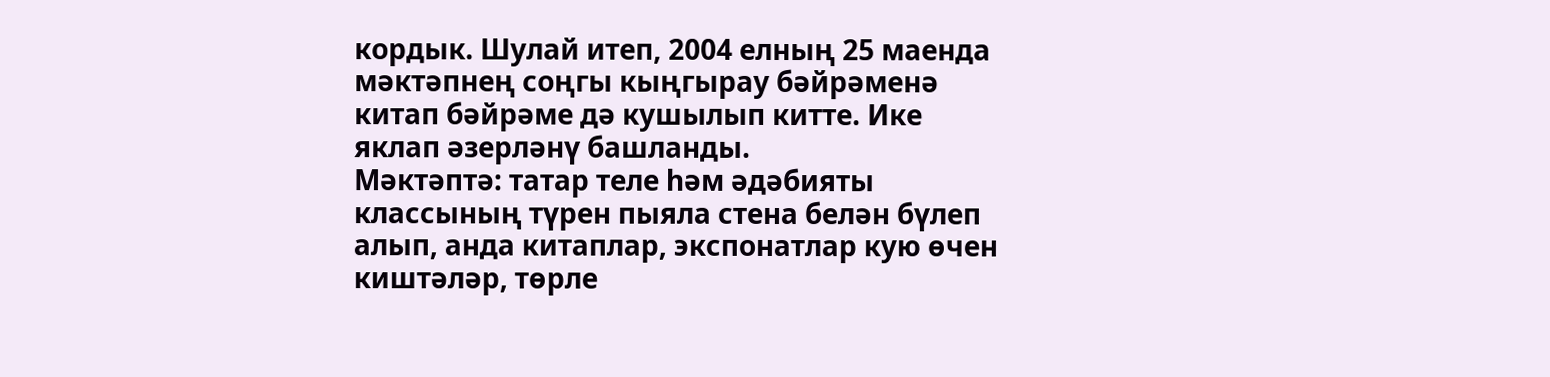кордык. Шулай итеп, 2004 елның 25 маенда мәктәпнең соңгы кыңгырау бәйрәменә китап бәйрәме дә кушылып китте. Ике яклап әзерләнү башланды.
Мәктәптә: татар теле һәм әдәбияты классының түрен пыяла стена белән бүлеп алып, анда китаплар, экспонатлар кую өчен киштәләр, төрле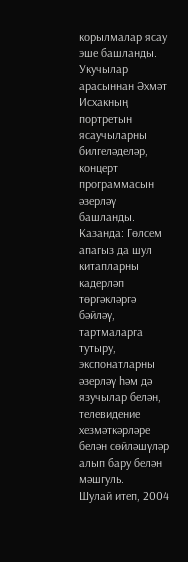корылмалар ясау эше башланды. Укучылар арасыннан Әхмәт Исхакның портретын ясаучыларны билгеләделәр, концерт программасын әзерләү башланды.
Казанда: Гөлсем апагыз да шул китапларны кадерләп төргәкләргә бәйләү, тартмаларга тутыру, экспонатларны әзерләү һәм дә язучылар белән, телевидение хезмәткәрләре белән сөйләшүләр алып бару белән мәшгуль.
Шулай итеп, 2004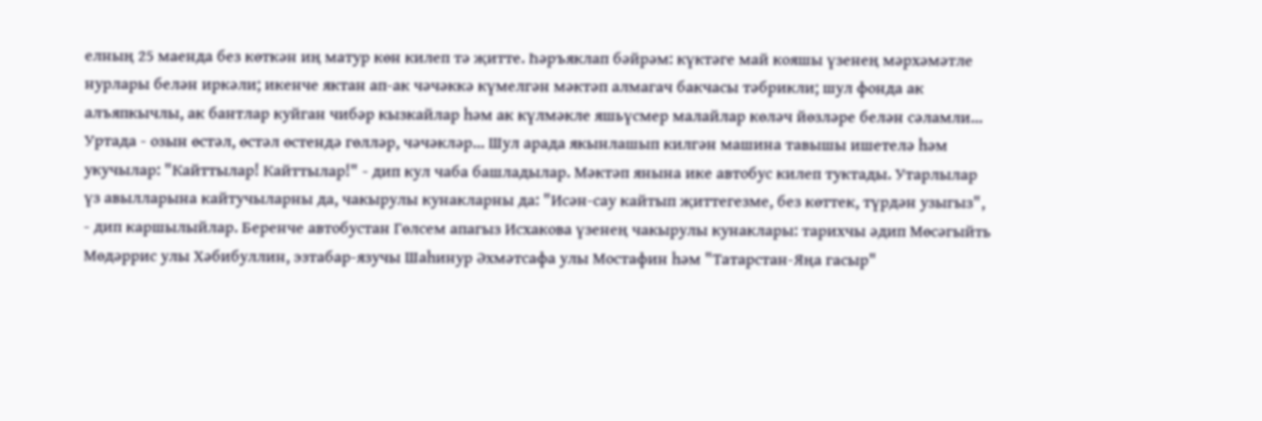елның 25 маенда без көткән иң матур көн килеп тә җитте. Һәръяклап бәйрәм: күктәге май кояшы үзенең мәрхәмәтле нурлары белән иркәли; икенче яктан ап-ак чәчәккә күмелгән мәктәп алмагач бакчасы тәбрикли; шул фонда ак алъяпкычлы, ак бантлар куйган чибәр кызкайлар һәм ак күлмәкле яшьүсмер малайлар көләч йөзләре белән сәламли... Уртада - озын өстәл, өстәл өстендә гөлләр, чәчәкләр... Шул арада якынлашып килгән машина тавышы ишетелә һәм укучылар: "Кайттылар! Кайттылар!" - дип кул чаба башладылар. Мәктәп янына ике автобус килеп туктады. Утарлылар үз авылларына кайтучыларны да, чакырулы кунакларны да: "Исән-сау кайтып җиттегезме, без көттек, түрдән узыгыз", - дип каршылыйлар. Беренче автобустан Гөлсем апагыз Исхакова үзенең чакырулы кунаклары: тарихчы әдип Мөсәгыйть Мөдәррис улы Хәбибуллин, эзтабар-язучы Шаһинур Әхмәтсафа улы Мостафин һәм "Татарстан-Яңа гасыр"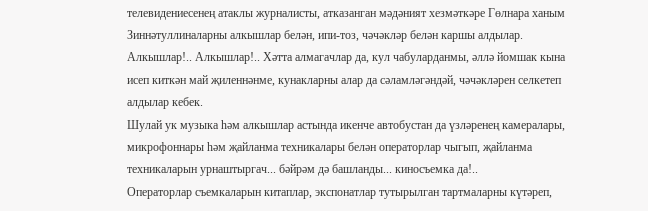телевидениесенең атаклы журналисты, атказанган мәдәният хезмәткәре Гөлнара ханым Зиннәтуллиналарны алкышлар белән, ипи-тоз, чәчәкләр белән каршы алдылар. Алкышлар!.. Алкышлар!.. Хәтта алмагачлар да, кул чабуларданмы, әллә йомшак кына исеп киткән май җиленнәнме, кунакларны алар да сәламләгәндәй, чәчәкләрен селкетеп алдылар кебек.
Шулай ук музыка һәм алкышлар астында икенче автобустан да үзләренең камералары, микрофоннары һәм җайланма техникалары белән операторлар чыгып, җайланма техникаларын урнаштыргач... бәйрәм дә башланды... киносъемка да!..
Операторлар съемкаларын китаплар, экспонатлар тутырылган тартмаларны күтәреп,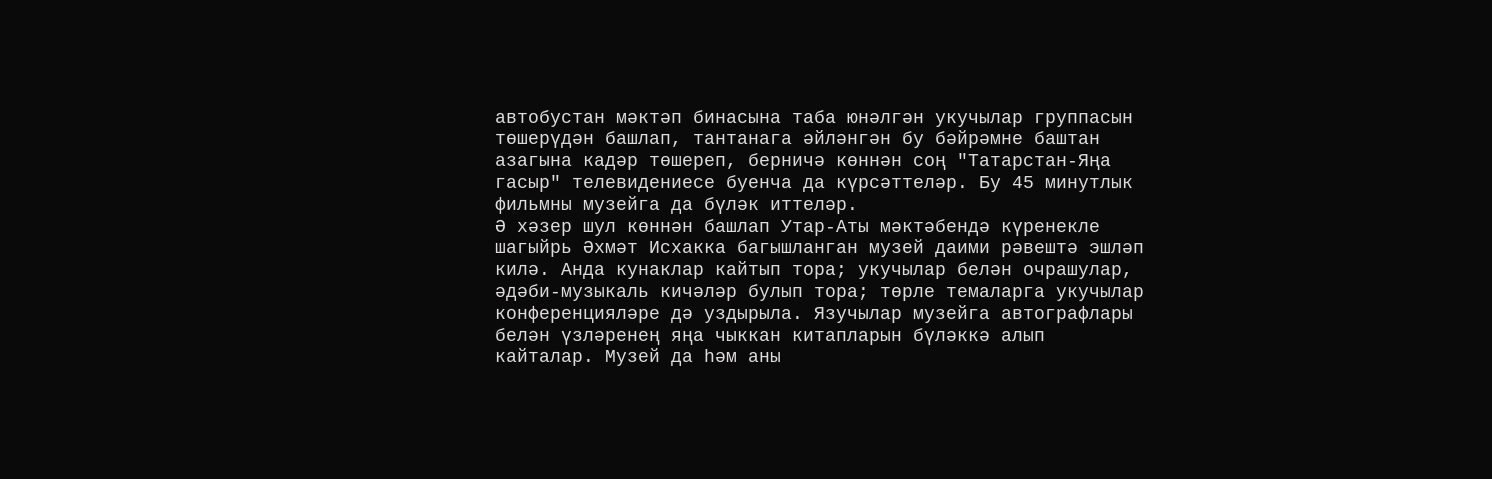автобустан мәктәп бинасына таба юнәлгән укучылар группасын төшерүдән башлап, тантанага әйләнгән бу бәйрәмне баштан азагына кадәр төшереп, берничә көннән соң "Татарстан-Яңа гасыр" телевидениесе буенча да күрсәттеләр. Бу 45 минутлык фильмны музейга да бүләк иттеләр.
Ә хәзер шул көннән башлап Утар-Аты мәктәбендә күренекле шагыйрь Әхмәт Исхакка багышланган музей даими рәвештә эшләп килә. Анда кунаклар кайтып тора; укучылар белән очрашулар, әдәби-музыкаль кичәләр булып тора; төрле темаларга укучылар конференцияләре дә уздырыла. Язучылар музейга автографлары белән үзләренең яңа чыккан китапларын бүләккә алып кайталар. Музей да һәм аны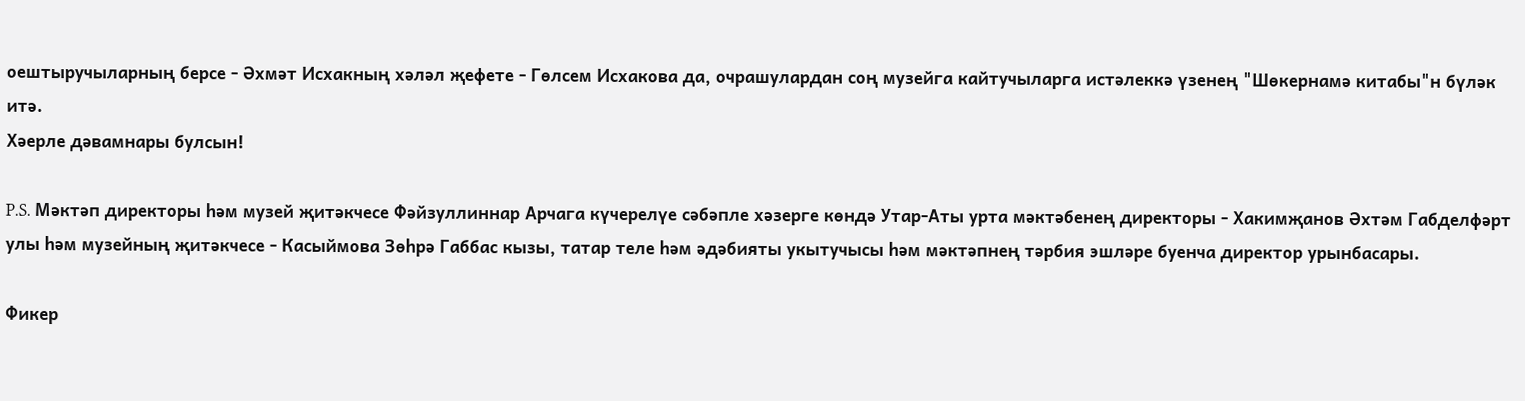оештыручыларның берсе - Әхмәт Исхакның хәләл җефете - Гөлсем Исхакова да, очрашулардан соң музейга кайтучыларга истәлеккә үзенең "Шөкернамә китабы"н бүләк итә.
Хәерле дәвамнары булсын!

P.S. Мәктәп директоры һәм музей җитәкчесе Фәйзуллиннар Арчага күчерелүе сәбәпле хәзерге көндә Утар-Аты урта мәктәбенең директоры - Хакимҗанов Әхтәм Габделфәрт улы һәм музейның җитәкчесе - Касыймова Зөһрә Габбас кызы, татар теле һәм әдәбияты укытучысы һәм мәктәпнең тәрбия эшләре буенча директор урынбасары.

Фикер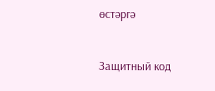өстәргә


Защитный код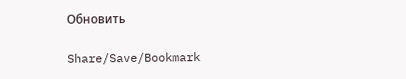Обновить

Share/Save/Bookmark